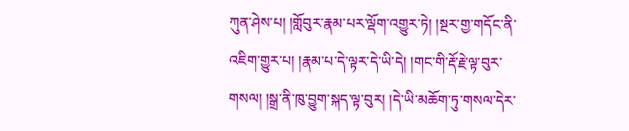ཀུན་ཤེས་པ། །གློབུར་རྣམ་པར་ལྡོག་འགྱུར་ཏེ། །སྔར་གྱ་གདོང་ནི་འཇིག་གྱུར་པ། །རྣམ་པ་དེ་ལྟར་དེ་ཡི་དེ། །གང་གི་རྡོ་རྗེ་ལྟ་བུར་གསལ། །སྒྲ་ནི་ཁུ་བྱུག་སྐད་ལྟ་བུར། །དེ་ཡི་མཆོག་ཏུ་གསལ་དེར་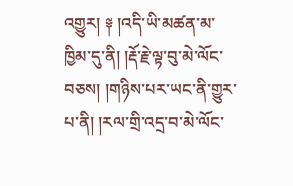འགྱུར། ༈ །འདི་ཡི་མཚན་མ་ཁྱིམ་དུ་ནི། །རྡོ་རྗེ་ལྟ་བུ་མེ་ལོང་བཅས། །གཉིས་པར་ཡང་ནི་གྱུར་པ་ནི། །རལ་གྲི་འདྲ་བ་མེ་ལོང་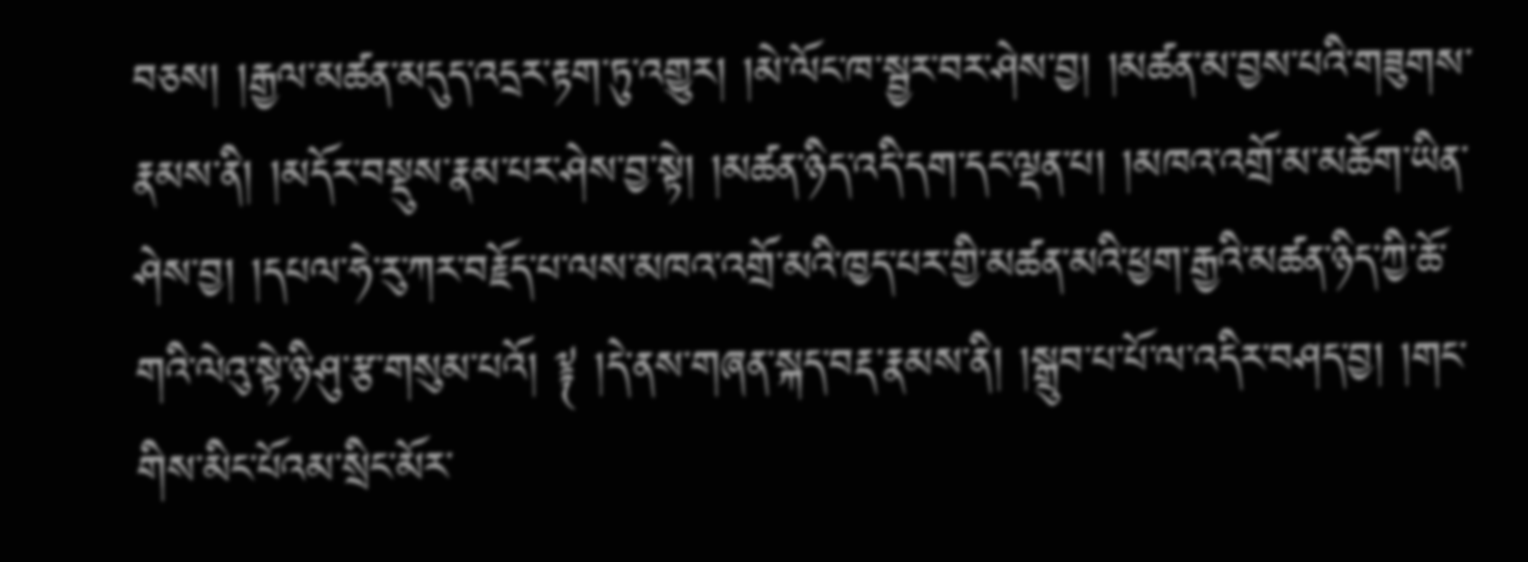བཅས། །རྒྱལ་མཚན་མདུད་འདྲར་རྟག་ཏུ་འགྱུར། །མེ་ལོང་ཁ་སྦྱར་བར་ཤེས་བྱ། །མཚན་མ་བྱས་པའི་གཟུགས་རྣམས་ནི། །མདོར་བསྡུས་རྣམ་པར་ཤེས་བྱ་སྟེ། །མཚན་ཉིད་འདི་དག་དང་ལྡན་པ། །མཁའ་འགྲོ་མ་མཆོག་ཡིན་ཤེས་བྱ། །དཔལ་ཧེ་རུ་ཀར་བརྗོད་པ་ལས་མཁའ་འགྲོ་མའི་ཁྱད་པར་གྱི་མཚན་མའི་ཕྱག་རྒྱའི་མཚན་ཉིད་ཀྱི་ཆོ་གའི་ལེའུ་སྟེ་ཉི་ཤུ་རྩ་གསུམ་པའོ། ༈ །དེ་ནས་གཞན་སྐད་བརྡ་རྣམས་ནི། །སྒྲུབ་པ་པོ་ལ་འདིར་བཤད་བྱ། །གང་གིས་མིང་པོའམ་སྲིང་མོར་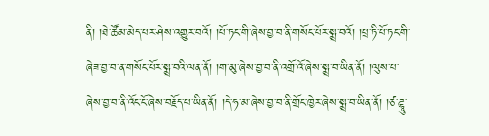ནི། །ཐེ་ཚོམ་མེད་པར་ཤེས་འགྱུར་བའོ། །པོ་ཏང་གི་ཞེས་བྱ་བ་ནི་གསོང་པོར་སྨྲ་བའོ། །པྲ་ཏི་པོ་ཏང་གི་ཞེཟ་བྱ་བ་ན་གསོང་པོར་སྨྲ་བའི་ལན་ནོ། །ག་མུ་ཞེས་བྱ་བ་ནི་འགྲོ་འོ་ཞེས་སྨྲ་བ་ཡིན་ནོ། །ལུས་པ་ཞེས་བྱ་བ་ནི་འོང་ངོ་ཞེས་བརྗོད་པ་ཡིན་ནོ། །དེ་ཧ་མ་ཞེས་བྱ་བ་ནི་གྲོང་ཁྱེར་ཞེས་སྨྲ་བ་ཡིན་ནོ། །ཙ་ཌྷཱུ་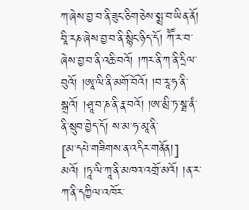ཀ་ཞེས་བྱ་བ་ནི་ཟུང་ཅིག་ཅེས་སྨྲ་བ་ཡིན་ནོ། བཱི་རཎ་ཞེས་བྱ་བ་ནི་སྙིང་ཉིད་དོ། ཀཽ་ར་བ་ཞེས་བྱ་བ་ནི་འཆི་བའོ། །ཀར་ནི་ཀ་ནི་དྲིལ་བུའོ། །ཨཱ་ལི་ནི་མགོ་བོའོ། །བ་རཱ་ཧ་ནི་སྒྲའོ། །ཤྲཱ་བ་ཎ་ནི་རྣ་བའོ། །ཨ་མྲི་ཏ་སྠ་ནཾ་ནི་སྲུབ་བྱེད་དོ། ས་མ་ཧ་མཱ་ནི་
[མ་དཔེ་གཟིགས་ན་འདིར་གནོན།]
མའོ། །ཏཱ་ལི་ཀཱ་ནི་མཁའ་འགྲོ་མའོ། །ན་ར་ཀ་ནི་དཀྱིལ་འཁོར་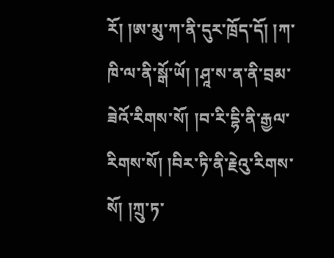རོ། །ཨ་མུ་ཀ་ནི་དུར་ཁྲོད་དོ། །ཀ་ཁི་ལ་ནི་སྒོ་ཡོ། །ཤཱ་ས་ན་ནི་བྲམ་ཟེའོ་རིགས་སོ། །བ་རི་དྷི་ནི་རྒྱལ་རིགས་སོ། །བིར་ཏི་ནི་རྗེའུ་རིགས་སོ། །ཀྲུ་ཏ་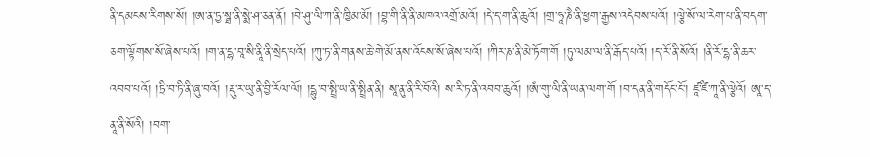ནི་དམངས་རིགས་སོ། །ཨ་ན་ཏྱ་སྠ་ནི་སྨེ་ཤ་ཅན་ནོ། །བེ་ཤུ་ལི་ཀ་ནི་ཁྱིམ་མོ། །བྷ་གི་ནི་ནི་མཁའ་འགྲོ་མའོ། །དེ་ད་ག་ནི་ཆུའོ། །གྲ་ཧཱ་ཎཻ་ནི་ཕྱག་རྒྱས་འདེབས་པའོ། །ལྕེ་སོ་ལ་རེག་པ་ནི་བདག་ཅག་ལྟོགས་སོ་ཞེས་པའོ། །ག་ན་དྷ་བཱ་སི་ནཱི་ནི་སྲེད་པའོ། །ཀུ་ཏ་ནི་གནས་ཆེ་གེ་མོ་ནས་འོངས་སོ་ཞེས་པའོ། །ཀིར་ཎ་ནི་མེ་ཏོག་གོ །ཏུ་ལམ་ལ་ནི་རྒོད་པའོ། །ད་རོ་ནི་སོའོ། །ནི་རོ་དྷ་ནི་ཆར་འབབ་པའོ། །ཏྲི་བ་ཏི་ནི་ཞུ་བའོ། །རྡུ་ར་ཡུ་ནི་བྱི་རོལ་ལོ། །དྷུ་བ་སྤྲི་ཡ་ནི་སྤྲིན་ནི། སཱ་ནུ་ནི་རི་བོའི། ས་རི་ཏ་ནི་འབབ་ཆུའོ། །ཨཾ་གུ་ལི་ནི་ཡན་ལག་གོ །བ་དན་ནི་གདོང་ངོ་། ཛཱ་ཛི་ཀཱ་ནི་ལྕེའོ། ཨཱ་ད་ནཱ་ནི་སོའི། །བག་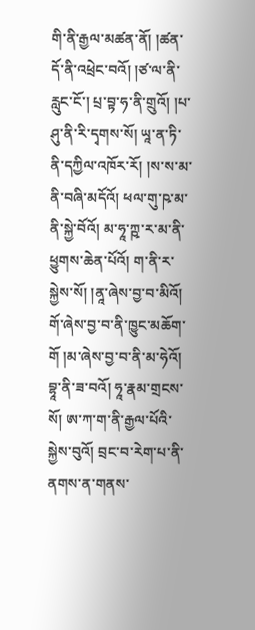གི་ནི་རྒྱལ་མཚན་ནོ། །ཚན་དོ་ནི་འཕྲེང་བའོ། །ཙ་ལ་ནི་རླུང་ངོ་། པྲ་བྟ་ཧ་ནི་གྲུའོ། །པ་ཤུ་ནི་རི་དྭགས་སོ། ཡཱ་ན་ཏི་ནི་དཀྱིལ་འཁོར་རོ། །ས་ས་མ་ནི་བཞི་མདོའོ། ཕལ་གུ་ཥ་མ་ནི་སྐྱེ་བོའོ། མ་ཧཱ་ཀྵ་ར་མ་ནི་ཕྱུགས་ཆེན་པོའོ། ག་ནི་ར་སྐྱེས་སོ། །ནཱ་ཞེས་བྱ་བ་མིའོ། གོ་ཞེས་བྱ་བ་ནི་ཁྱུང་མཆོག་གོ །མ་ཞེས་བྱ་བ་ནི་མ་ཧེའོ། བྷཱ་ནི་ཟ་བའོ། ཧཱ་རྣམ་གྲངས་སོ། ཨ་ཀ་ག་ནི་རྒྱལ་པོའི་སྐྱེས་བུའོ། བྲང་བ་རེག་པ་ནི་ནགས་ན་གནས་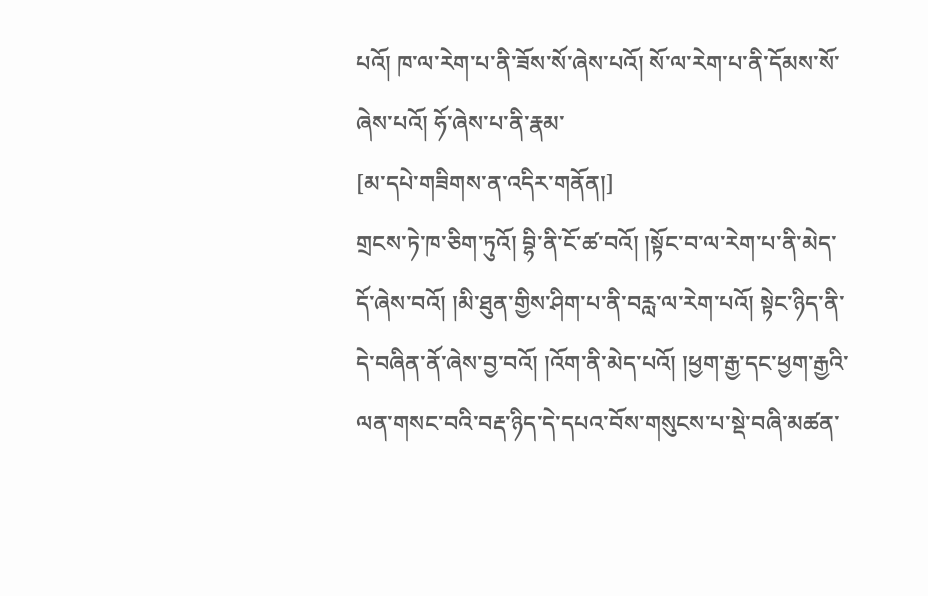པའོ། ཁ་ལ་རེག་པ་ནི་ཟོས་སོ་ཞེས་པའོ། སོ་ལ་རེག་པ་ནི་དོམས་སོ་ཞེས་པའོ། ཧོ་ཞེས་པ་ནི་རྣམ་
[མ་དཔེ་གཟིགས་ན་འདིར་གནོན།]
གྲངས་ཏེ་ཁ་ཅིག་ཏུའོ། བྷི་ནི་ངོ་ཚ་བའོ། །སྟོང་བ་ལ་རེག་པ་ནི་མེད་དོ་ཞེས་བའོ། །མི་ཐུན་གྱིས་ཤིག་པ་ནི་བརླ་ལ་རེག་པའོ། སྟེང་ཉིད་ནི་དེ་བཞིན་ནོ་ཞེས་བྱ་བའོ། །འོག་ནི་མེད་པའོ། །ཕྱག་རྒྱ་དང་ཕྱག་རྒྱའི་ལན་གསང་བའི་བརྡ་ཉིད་དེ་དཔའ་བོས་གསུངས་པ་སྡེ་བཞི་མཚན་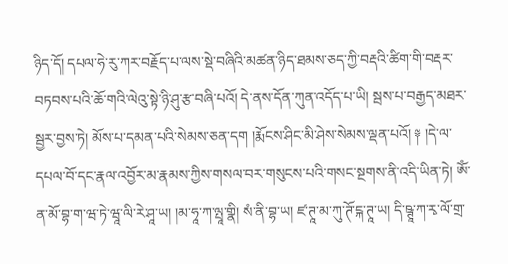ཉིད་དོ། དཔལ་ཧེ་རུ་ཀར་བརྗོད་པ་ལས་སྡེ་བཞིའི་མཚན་ཉིད་ཐམས་ཅད་ཀྱི་བརྡའི་ཚིག་གི་བརྡར་བཏབས་པའི་ཆོ་གའི་ལེའུ་སྟེ་ཉི་ཤུ་རྩ་བཞི་པའོ། དེ་ནས་དོན་ཀུན་འདོད་པ་ཡི། སྦས་པ་བརྒྱད་མཐར་སྦྱར་བྱས་ཏེ། མོས་པ་དམན་པའི་སེམས་ཅན་དག །རྨོངས་ཤིང་མི་ཤེས་སེམས་ལྡན་པའོ། ༈ །དེ་ལ་དཔལ་བོ་དང་རྣལ་འབྱོར་མ་རྣམས་ཀྱིས་གསལ་བར་གསུངས་པའི་གསང་སྔགས་ནི་འདི་ཡིན་ཏེ། ཨོཾ་ན་མོ་བྷ་ག་ཝ་ཏེ་ཝཱ་ལི་རེ་ཤཱ་ཡ། །མ་ཧཱ་ཀ་ལྤཱ་གྣི། སཾ་ནི་བྷ་ཡ། ཛ་ཊཱ་མ་ཀུ་ཊོ་ངྐ་ཊཱ་ཡ། དི་ཥྚཱ་ཀ་རྭ་ལོ་གྲ་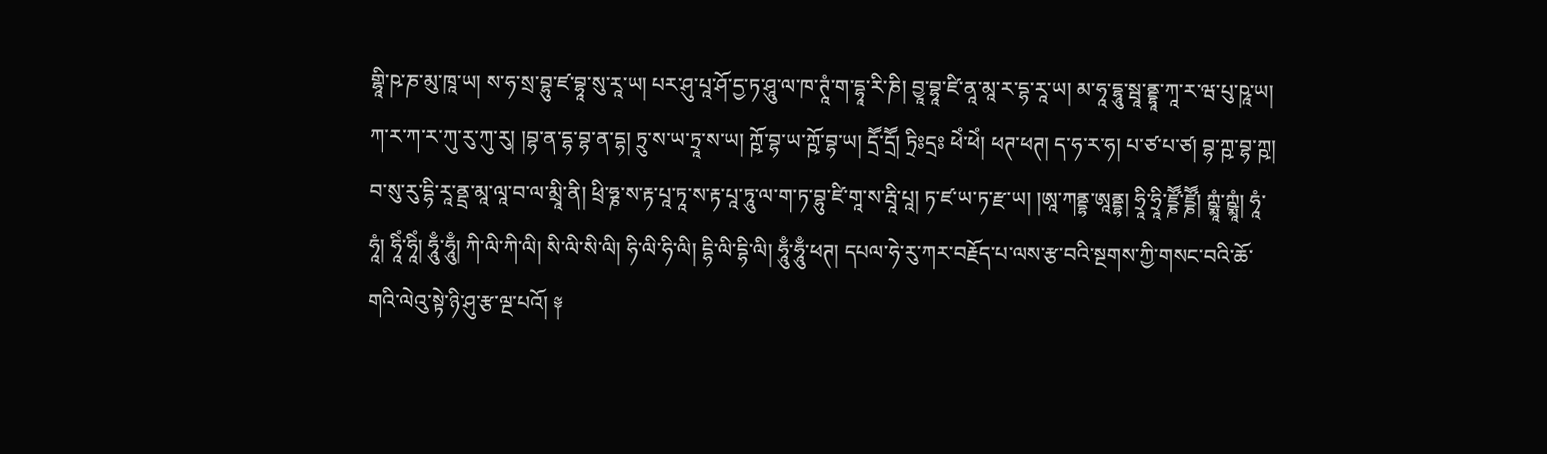གྷཱི་ཥ་ཎ་མུ་ཁཱ་ཡ། ས་ཧ་སྲ་བྷུ་ཛ་བྷཱ་སུ་རཱ་ཡ། པར་ཤུ་པཱ་ཤོ་དྱ་ཏ་ཤཱུ་ལ་ཁ་ཊཱཾ་ག་དྷཱ་རི་ཎི། བྱཱ་བྷཱ་ཛི་ནཱ་མཱ་ར་དྷ་རཱ་ཡ། མ་ཧཱ་དྷཱུ་སྦཱ་ནྡྷཱ་ཀཱ་ར་ཝ་པུ་ཥཱ་ཡ། ཀ་ར་ཀ་ར་ཀུ་རུ་ཀུ་རུ། །བྷ་ན་དྷ་བྷ་ན་དྷ། ཏྲུ་ས་ཡ་ཏྲཱ་ས་ཡ། ཀྵོ་བྷ་ཡ་ཀྵོ་བྷ་ཡ། དྲཽ་དྲཽ། ཏྲིཿདྲཿ ཕེཾ་ཕེཾ། ཕཊ་ཕཊ། ད་ཧ་ར་ཧ། པ་ཙ་པ་ཙ། བྷ་ཀྵ་བྷ་ཀྵ། བ་སུ་རུ་དྷི་རཱ་ནྡྲ་མཱ་ལཱ་བ་ལ་མྲཱི་ནི། ཕྲི་ཧྞ་ས་རྟ་པཱ་ཏཱ་ས་རྟ་པཱ་ཏཱུ་ལ་ག་ཏ་བྷུ་ཛི་གཱ་ས་རྦཱི་པཱ། ཏ་ཛ་ཡ་ཏ་རྫ་ཡ། །ཨཱ་ཀནྡྷ་ཨཱནྡྷ། ཧྲཱི་ཧྲཱི་ཛྞཽ་ཛྞཽ། ཀྵྨཱཾ་ཀྵྨཱཾ། ཧཱཾ་ཧཱཾ། ཧཱིཾ་ཧཱིཾ། ཧཱུྃ་ཧཱུྃ། ཀི་ལི་ཀི་ལི། སི་ལི་སི་ལི། ཧི་ལི་ཧི་ལི། དྷི་ལི་དྷི་ལི། ཧཱུྃ་ཧཱུྃ་ཕཊ། དཔལ་ཧེ་རུ་ཀར་བརྗོད་པ་ལས་རྩ་བའི་སྔགས་ཀྱི་གསང་བའི་ཆོ་གའི་ལེའུ་སྟེ་ཉི་ཤུ་རྩ་ལྔ་པའོ། ༈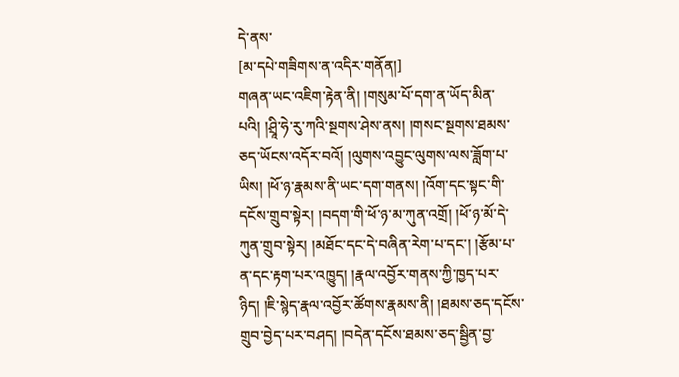དེ་ནས་
[མ་དཔེ་གཟིགས་ན་འདིར་གནོན།]
གཞན་ཡང་འཇིག་རྟེན་ནི། །གསུམ་པོ་དག་ན་ཡོད་མིན་པའི། །ཤྲཱི་ཧེ་རུ་ཀའི་སྔགས་ཤེས་ནས། །གསང་སྔགས་ཐམས་ཅད་ཡོངས་འདོར་བའོ། །ལུགས་འབྱུང་ལུགས་ལས་ཟློག་པ་ཡིས། །ཕོ་ཉ་རྣམས་ནི་ཡང་དག་གནས། །འོག་དང་སྟང་གི་དངོས་གྲུབ་སྟེར། །བདག་གི་ཕོ་ཉ་མ་ཀུན་འགྲོ། །ཕོ་ཉ་མོ་དེ་ཀུན་གྲུབ་སྟེར། །མཐོང་དང་དེ་བཞིན་རེག་པ་དང་། །རྩོམ་པ་ན་དང་རྟག་པར་འཁྱུད། །རྣལ་འབྱོར་གནས་ཀྱི་ཁྱད་པར་ཉིད། །ཇི་སྙེད་རྣལ་འབྱོར་ཚོགས་རྣམས་ནི། །ཐམས་ཅད་དངོས་གྲུབ་བྱེད་པར་བཤད། །བདེན་དངོས་ཐམས་ཅད་སྦྱིན་བྱ་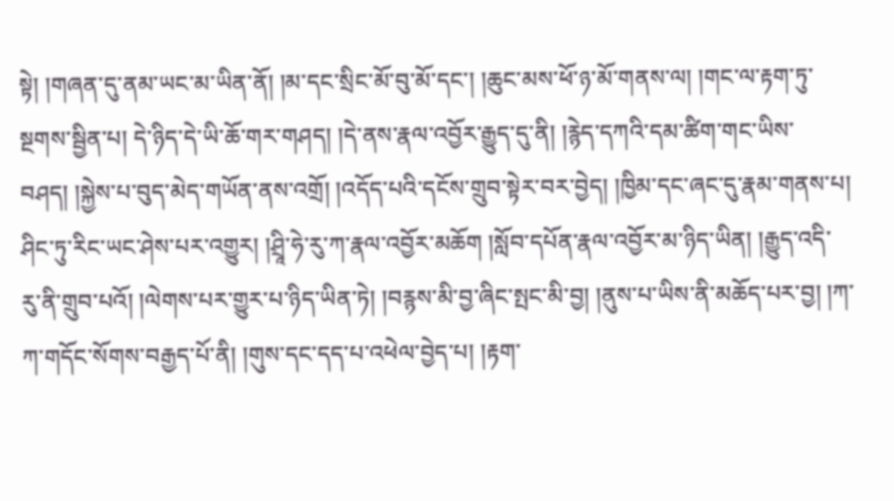སྟེ། །གཞན་དུ་ནམ་ཡང་མ་ཡིན་ནོ། །མ་དང་སྲིང་མོ་བུ་མོ་དང་། །ཆུང་མས་ཕོ་ཉ་མོ་གནས་ལ། །གང་ལ་རྟག་ཏུ་སྔགས་སྦྱིན་པ། དེ་ཉིད་དེ་ཡི་ཆོ་གར་གཤད། །དེ་ནས་རྣལ་འབྱོར་རྒྱུད་དུ་ནི། །རྙེད་དཀའི་དམ་ཚིག་གང་ཡིས་བཤད། །སྐྱེས་པ་བུད་མེད་གཡོན་ནས་འགྲོ། །འདོད་པའི་དངོས་གྲུབ་སྟེར་བར་བྱེད། །ཁྱིམ་དང་ཞང་དུ་རྣམ་གནས་པ། ཤིང་ཏུ་རིང་ཡང་ཤེས་པར་འགྱུར། །ཤྲཱི་ཧེ་རུ་ཀ་རྣལ་འབྱོར་མཆོག །སློབ་དཔོན་རྣལ་འབྱོར་མ་ཉིད་ཡིན། །རྒྱུད་འདི་རུ་ནི་གྲུབ་པའོ། །ལེགས་པར་གྱུར་པ་ཉིད་ཡིན་ཏེ། །བརྙས་མི་བྱ་ཞིང་སྤང་མི་བྱ། །ནུས་པ་ཡིས་ནི་མཆོད་པར་བྱ། །ཀ་ཀ་གདོང་སོགས་བརྒྱད་པོ་ནི། །གུས་དང་དད་པ་འཕེལ་བྱེད་པ། །རྟག་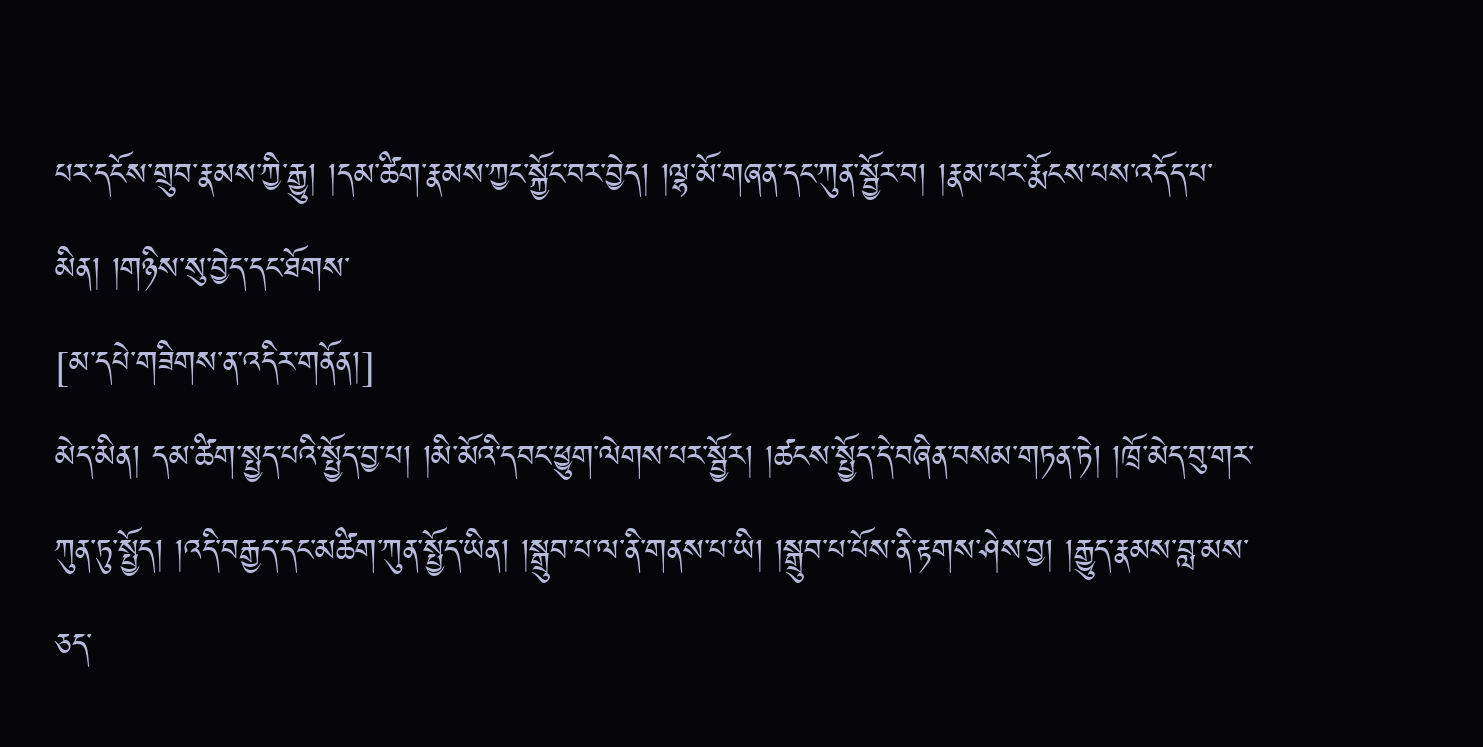པར་དངོས་གྲུབ་རྣམས་ཀྱི་རྒྱུ། །དམ་ཚིག་རྣམས་ཀྱང་སྐྱོང་བར་བྱེད། །ལྷ་མོ་གཞན་དང་ཀུན་སྦྱོར་བ། །རྣམ་པར་རྨོངས་པས་འདོད་པ་མིན། །གཉིས་སུ་བྱེད་དང་ཐོགས་
[མ་དཔེ་གཟིགས་ན་འདིར་གནོན།]
མེད་མིན། དམ་ཚིག་སྤྱད་པའི་སྤྱོད་བྱ་པ། །མི་མོའི་དབང་ཕྱུག་ལེགས་པར་སྦྱོར། །ཚངས་སྤྱོད་དེ་བཞིན་བསམ་གཏན་ཏེ། །ཁྲོ་མེད་བུ་གར་ཀུན་ཏུ་སྤྱོད། །འདི་བརྒྱད་དང་མཚིག་ཀུན་སྤྱོད་ཡིན། །སྒྲུབ་པ་ལ་ནི་གནས་པ་ཡི། །སྒྲུབ་པ་པོས་ནི་རྟགས་ཤེས་བྱ། །རྒྱུད་རྣམས་བླ་མས་ཅད་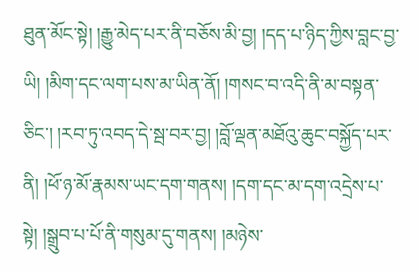ཐུན་མོང་སྟེ། །རྒྱུ་མེད་པར་ནི་བཅོས་མི་བྱ། །དད་པ་ཉིད་ཀྱིས་བླང་བྱ་ཡི། །མིག་དང་ལག་པས་མ་ཡིན་ནོ། །གསང་བ་འདི་ནི་མ་བསྟན་ཅིང་། །རབ་ཏུ་འབད་དེ་སྦ་བར་བྱ། །བློ་ལྡན་མཐོའུ་ཆུང་བསྐྱོད་པར་ནི། །ཕོ་ཉ་མོ་རྣམས་ཡང་དག་གནས། །དག་དང་མ་དག་འདྲེས་པ་སྟེ། །སྒྲུབ་པ་པོ་ནི་གསུམ་དུ་གནས། །མཉེས་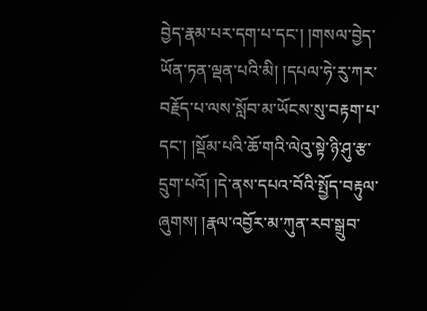བྱེད་རྣམ་པར་དག་པ་དང་། །གསལ་བྱེད་ཡོན་ཏན་ལྡན་པའི་མི། །དཔལ་ཧེ་རུ་ཀར་བརྗོད་པ་ལས་སློབ་མ་ཡོངས་སུ་བརྟག་པ་དང་། །སྡོམ་པའི་ཆོ་གའི་ལེའུ་སྟེ་ཉི་ཤུ་རྩ་དྲུག་པའོ། །དེ་ནས་དཔའ་བོའི་སྤྱོད་བརྟུལ་ཞུགས། །རྣལ་འབྱོར་མ་ཀུན་རབ་སྒྲུབ་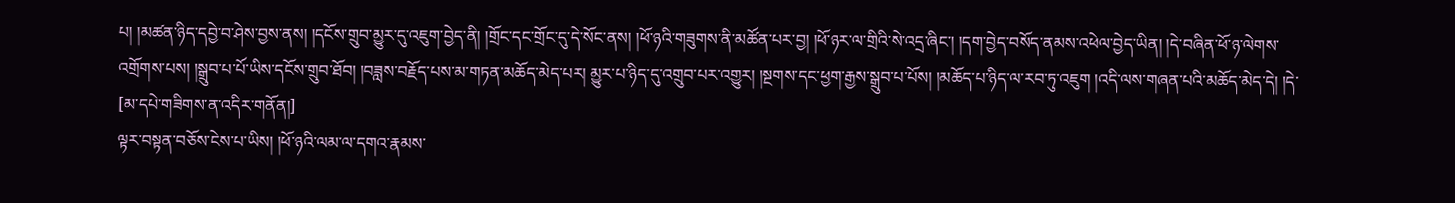པ། །མཚན་ཉིད་དབྱེ་བ་ཤེས་བྱས་ནས། །དངོས་གྲུབ་མྱུར་དུ་འཇུག་བྱེད་ནི། །གྲོང་དང་གྲོང་དུ་དེ་སོང་ནས། །ཕོ་ཉའི་གཟུགས་ནི་མཚོན་པར་བྱ། །ཕོ་ཉར་ལ་གྲིའི་སེ་འདྲ་ཞིང་། །དག་བྱེད་བསོད་ནམས་འཕེལ་བྱེད་ཡིན། །དེ་བཞིན་ཕོ་ཉ་ལེགས་འགྲོགས་པས། །སྒྲུབ་པ་པོ་ཡིས་དངོས་གྲུབ་ཐོབ། །བཟླས་བརྗོད་པས་མ་གཏན་མཆོད་མེད་པར། མྱུར་པ་ཉིད་དུ་འགྲུབ་པར་འགྱུར། །སྔགས་དང་ཕྱག་རྒྱས་སྒྲུབ་པ་པོས། །མཆོད་པ་ཉིད་ལ་རབ་ཏུ་འཇུག །འདི་ལས་གཞན་པའི་མཆོད་མེད་དེ། །དེ་
[མ་དཔེ་གཟིགས་ན་འདིར་གནོན།]
ལྟར་བསྟན་བཅོས་ངེས་པ་ཡིས། །ཕོ་ཉའི་ལམ་ལ་དགའ་རྣམས་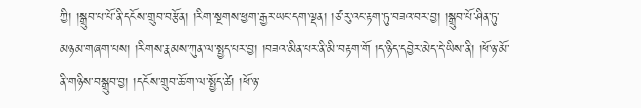ཀྱི། །སྒྲུབ་པ་པོ་ནི་དངོས་གྲུབ་བརྩོན། །རིག་སྔགས་ཕྱག་རྒྱར་ཡང་དག་ལྡན། །ཙ་རུ་འང་རྟག་ཏུ་བཟའ་བར་བྱ། །སྒྲུབ་པོ་ཤིན་ཏུ་མཉམ་གཞག་པས། །རིགས་རྣམས་ཀུན་ལ་སྤྱད་པར་བྱ། །བཟའ་མིན་པར་ནི་མི་བརྟག་གོ །ད་ཉིད་དབྱེར་མེད་དེ་ཡིས་ནི། །ཕོ་ཉ་མོ་ནི་གཉིས་བསྒྲུབ་བྱ། །དངོས་གྲུབ་ཆོ་ག་ལ་སྤྱོད་ཚེ། །ཕོ་ཉ་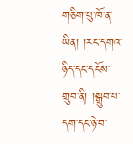གཅིག་པུ་ཁོ་ན་ཡིན། །རང་དགའ་ཉིད་དང་དངོས་གྲུབ་ནི། །སྒྲུབ་པ་དག་དང་ཉེ་བ་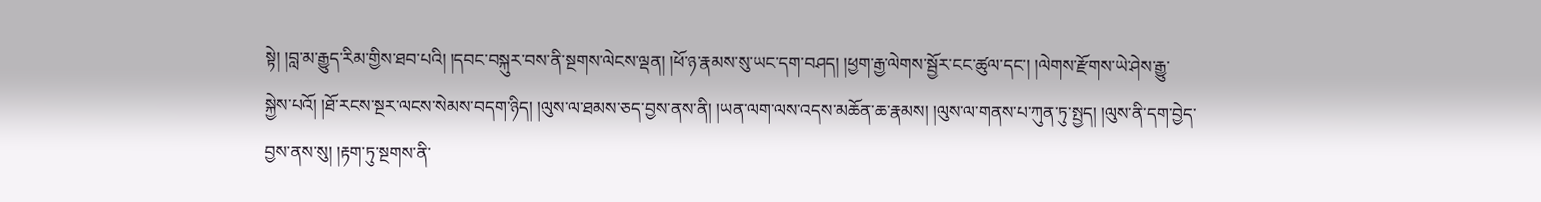སྟེ། །བླ་མ་རྒྱུད་རིམ་གྱིས་ཐབ་པའི། །དབང་བསྐུར་བས་ནི་སྔགས་ལེངས་ལྡན། །ཕོ་ཉ་རྣམས་སུ་ཡང་དག་བཤད། །ཕྱག་རྒྱ་ལེགས་སྦྱོར་ངང་ཚུལ་དང་། །ལེགས་རྫོགས་ཡེ་ཤེས་རྒྱུ་སྐྱེས་པའོ། །ཐོ་རངས་སྔར་ལངས་སེམས་བདག་ཉིད། །ལུས་ལ་ཐམས་ཅད་བྱས་ནས་ནི། །ཡན་ལག་ལས་འདས་མཆོན་ཆ་རྣམས། །ལུས་ལ་གནས་པ་ཀུན་ཏུ་སྤྱད། །ལུས་ནི་དག་བྱེད་བྱས་ནས་སུ། །རྟག་ཏུ་སྔགས་ནི་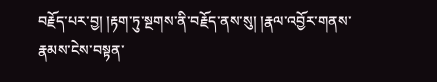བརྗོད་པར་བྱ། །རྟག་ཏུ་སྔགས་ནི་བརྗོད་ནས་སུ། །རྣལ་འབྱོར་གནས་རྣམས་ངེས་བསྟན་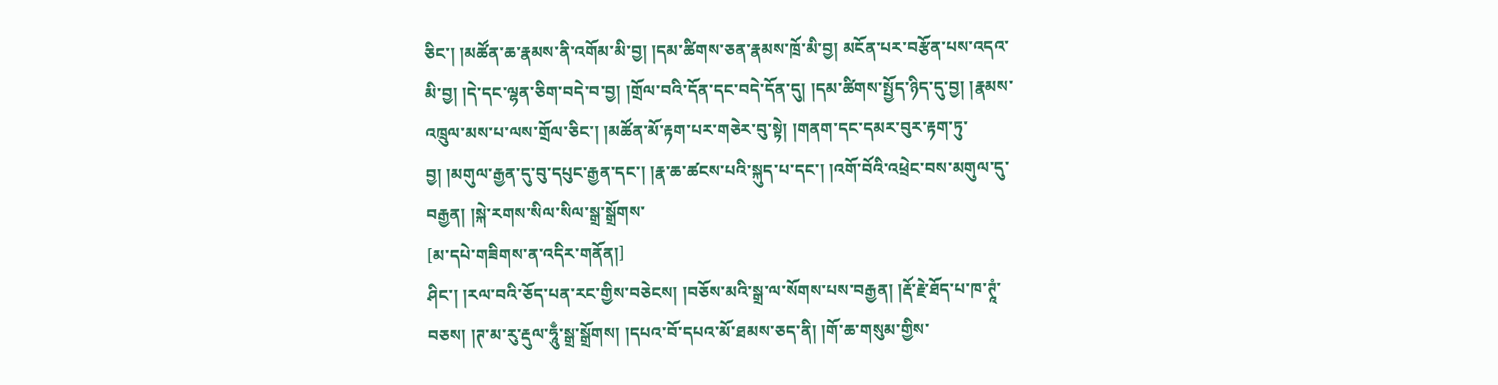ཅིང་། །མཚོན་ཆ་རྣམས་ནི་འགོམ་མི་བྱ། །དམ་ཚིགས་ཅན་རྣམས་ཁྲོ་མི་བྱ། མངོན་པར་བརྩོན་པས་འདའ་མི་བྱ། །དེ་དང་ལྷན་ཅིག་བདེ་བ་བྱ། །གྲོལ་བའི་དོན་དང་བདེ་དོན་དུ། །དམ་ཚིགས་སྤྱོད་ཉིད་དུ་བྱ། །རྣམས་འཁྲུལ་མས་པ་ལས་གྲོལ་ཅིང་། །མཚོན་མོ་རྟག་པར་གཅེར་བུ་སྟེ། །གནག་དང་དམར་བུར་རྟག་ཏུ་བྱ། །མགུལ་རྒྱན་དུ་བུ་དཔུང་རྒྱན་དང་། །རྣ་ཆ་ཚངས་པའི་སྐུད་པ་དང་། །འགོ་བོའི་འཕྲེང་བས་མགུལ་དུ་བརྒྱན། །སྐེ་རགས་སིལ་སིལ་སྒྲ་སྒྲོགས་
[མ་དཔེ་གཟིགས་ན་འདིར་གནོན།]
ཤིང་། །རལ་བའི་ཅོད་པན་རང་གྱིས་བཅེངས། །བཅོས་མའི་སྒྲ་ལ་སོགས་པས་བརྒྱན། །རྡོ་རྗེ་ཐོད་པ་ཁ་ཊཱཾ་བཅས། །ཊ་མ་རུ་རྡུལ་ཧཱུྃ་སྒྲ་སྒྲོགས། །དཔའ་བོ་དཔའ་མོ་ཐམས་ཅད་ནི། །གོ་ཆ་གསུམ་གྱིས་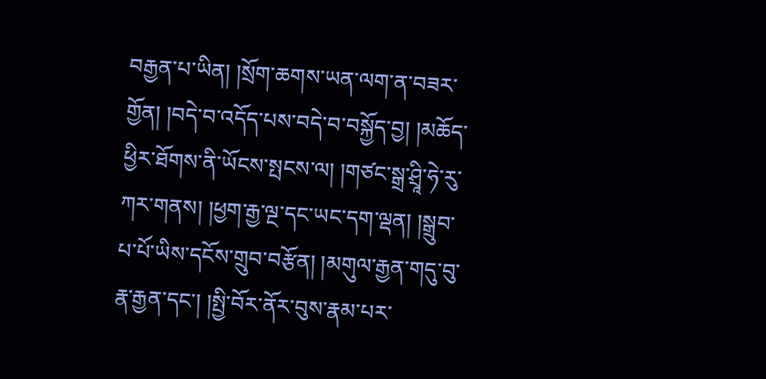བརྒྱན་པ་ཡིན། །སྲོག་ཆགས་ཡན་ལག་ན་བཟར་གྱོན། །བདེ་བ་འདོད་པས་བདེ་བ་བསྐྱོད་བྱ། །མཆོད་ཕྱིར་ཐོགས་ནི་ཡོངས་སྤངས་ལ། །གཙང་སྒྲ་ཤྲཱི་ཧེ་རུ་ཀར་གནས། །ཕྱག་རྒྱ་ལྔ་དང་ཡང་དག་ལྡན། །སྒྲུབ་པ་པོ་ཡིས་དངོས་གྲུབ་བརྩོན། །མགུལ་རྒྱན་གདུ་བུ་རྣ་རྒྱན་དང་། །སྤྱི་བོར་ནོར་བུས་རྣམ་པར་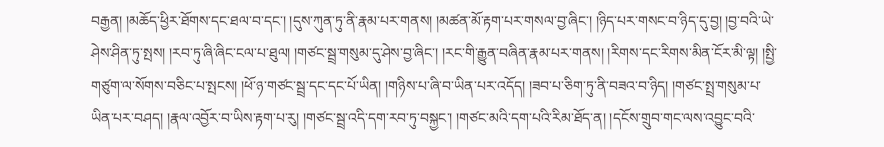བརྒྱན། །མཆོད་ཕྱིར་ཐོགས་དང་ཐལ་བ་དང་། །དུས་ཀུན་ཏུ་ནི་རྣམ་པར་གནས། །མཚན་མོ་རྟག་པར་གསལ་བྱ་ཞིང་། །ཉིད་པར་གསང་བ་ཉིད་དུ་བྱ། །བྱ་བའི་ཡེ་ཤེས་ཤིན་ཏུ་སྤས། །རབ་ཏུ་ཞི་ཞིང་ངལ་པ་ཐུལ། །གཙང་སྦྲ་གསུམ་དུ་ཤེས་བྱ་ཞིང་། །རང་གི་རྒྱུན་བཞིན་རྣམ་པར་གནས། །རིགས་དང་རིགས་མིན་ངོར་མི་ལྟ། །སྤྱི་གཙུག་ལ་སོགས་བཅིང་པ་སྤངས། །ཕོ་ཉ་གཙང་སྦྲ་དང་དང་པོ་ཡིན། །གཉིས་པ་ཞི་བ་ཡིན་པར་འདོད། །ཟབ་པ་ཅིག་ཏུ་ནི་བཟའ་བ་ཉིད། །གཙང་སྤྲ་གསུམ་པ་ཡིན་པར་བཤད། །རྣལ་འབྱོར་བ་ཡིས་རྟག་པ་རུ། །གཙང་སྦྲ་འདི་དག་རབ་ཏུ་བསྐྱང་། །གཙང་མའི་དག་པའི་རིམ་ཐོད་ན། །དངོས་གྲུབ་གང་ལས་འབྱུང་བའི་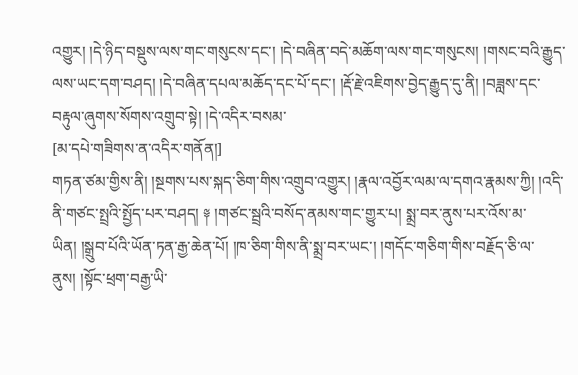འགྱུར། །དེ་ཉིད་བསྡུས་ལས་གང་གསུངས་དང་། །དེ་བཞིན་བདེ་མཆོག་ལས་གང་གསུངས། །གསང་བའི་རྒྱུད་ལས་ཡང་དག་བཤད། །དེ་བཞིན་དཔལ་མཆོད་དང་པོ་དང་། །རྡོ་རྗེ་འཇིགས་བྱེད་རྒྱུད་དུ་ནི། །བཟླས་དང་བརྟུལ་ཞུགས་སོགས་འགྲུབ་སྟེ། །དེ་འདིར་བསམ་
[མ་དཔེ་གཟིགས་ན་འདིར་གནོན།]
གཏན་ཙམ་གྱིས་ནི། །སྔགས་པས་སྐད་ཅིག་གིས་འགྲུབ་འགྱུར། །རྣལ་འབྱོར་ལམ་ལ་དགའ་རྣམས་ཀྱི། །འདི་ནི་གཙང་སྤྲའི་སྤྱོད་པར་བཤད། ༈ །གཙང་སྦྲའི་བསོད་ནམས་གང་གྱུར་པ། སྨྲ་བར་ནུས་པར་འོས་མ་ཡིན། །སྒྲུབ་པོའི་ཡོན་ཏན་རྒྱ་ཆེན་པོ། །ཁ་ཅིག་གིས་ནི་སྨྲ་བར་ཡང་། །གདོང་གཅིག་གིས་བརྗོད་ཅི་ལ་ནུས། །སྟོང་ཕྲག་བརྒྱ་ཡི་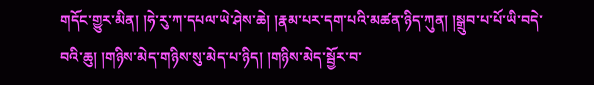གདོང་གྱུར་མིན། །ཧེ་རུ་ཀ་དཔལ་ཡེ་ཤེས་ཆེ། །རྣམ་པར་དག་པའི་མཚན་ཉིད་ཀུན། །སྒྲུབ་པ་པོ་ཡི་བདེ་བའི་ཆུ། །གཉིས་མེད་གཉིས་སུ་མེད་པ་ཉིད། །གཉིས་མེད་སྦྱོར་བ་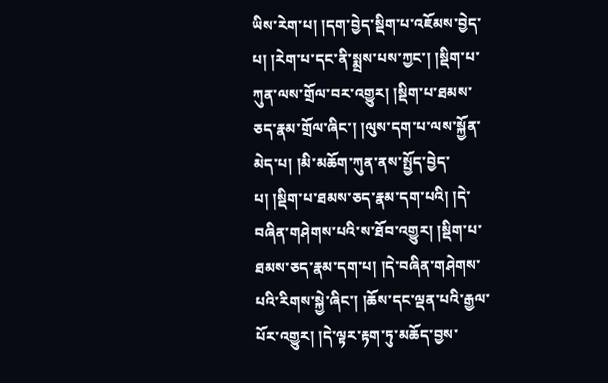ཡིས་རེག་པ། །དག་བྱེད་སྡིག་པ་འཇོམས་བྱེད་པ། །རེག་པ་དང་ནི་སྨྲས་པས་ཀྱང་། །སྡིག་པ་ཀུན་ལས་གྲོལ་བར་འགྱུར། །སྡིག་པ་ཐམས་ཅད་རྣམ་གྲོལ་ཞིང་། །ལུས་དག་པ་ལས་སྐྱོན་མེད་པ། །མི་མཆོག་ཀུན་ནས་སྤྱོད་བྱེད་པ། །སྡིག་པ་ཐམས་ཅད་རྣམ་དག་པའི། །དེ་བཞིན་གཤེགས་པའི་ས་ཐོབ་འགྱུར། །སྡིག་པ་ཐམས་ཅད་རྣམ་དག་པ། །དེ་བཞིན་གཤེགས་པའི་རིགས་སྐྱེ་ཞིང་། །ཆོས་དང་ལྡན་པའི་རྒྱལ་པོར་འགྱུར། །དེ་ལྟར་རྟག་ཏུ་མཆོད་བྱས་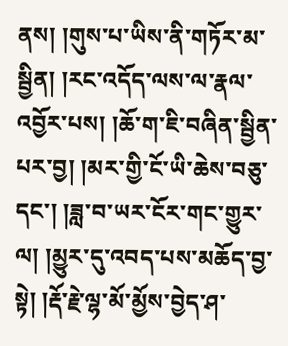ནས། །གུས་པ་ཡིས་ནི་གཏོར་མ་སྦྱིན། །རང་འདོད་ལས་ལ་རྣལ་འབྱོར་པས། །ཆོ་ག་ཇི་བཞིན་སྦྱིན་པར་བྱ། །མར་གྱི་ངོ་ཡི་ཆེས་བཅུ་དང་། །ཟླ་བ་ཡར་ངོར་གང་གྱུར་ལ། །མྱུར་དུ་འབད་པས་མཆོད་བྱ་སྟེ། །རྡོ་རྗེ་ལྷ་མོ་མྱོས་བྱེད་ཤ་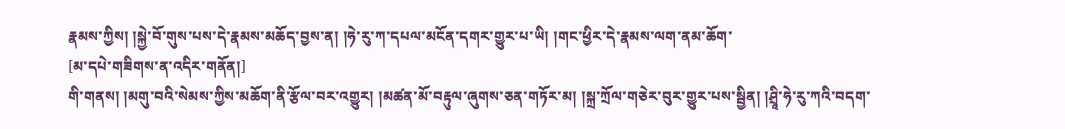རྣམས་ཀྱིས། །སྐྱེ་བོ་གུས་པས་དེ་རྣམས་མཆོད་བྱས་ན། །ཧེ་རུ་ཀ་དཔལ་མངོན་དགར་གྱུར་པ་ཡི། །གང་ཕྱིར་དེ་རྣམས་ལག་ནམ་ཆོག་
[མ་དཔེ་གཟིགས་ན་འདིར་གནོན།]
གི་གནས། །མགུ་བའི་སེམས་ཀྱིས་མཆོག་ནི་རྩོལ་བར་འགྱུར། །མཚན་མོ་བརྟུལ་ཞུགས་ཅན་གཏོར་མ། །སྐྲ་ཀྲོལ་གཅེར་བུར་གྱུར་པས་སྦྱིན། །ཤྲཱི་ཧེ་རུ་ཀའི་བདག་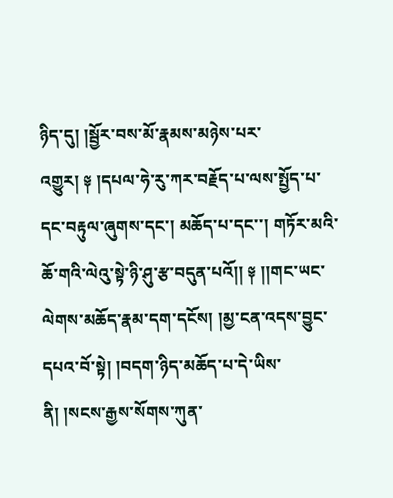ཉིད་དུ། །སྦྱོར་བས་མོ་རྣམས་མཉེས་པར་འགྱུར། ༈ །དཔལ་ཧེ་རུ་ཀར་བརྗོད་པ་ལས་སྤྱོད་པ་དང་བརྟུལ་ཞུགས་དང་། མཆོད་པ་དང་་། གཏོར་མའི་ཆོ་གའི་ལེའུ་སྟེ་ཉི་ཤུ་རྩ་བདུན་པའོ།། ༈ །།གང་ཡང་ལེགས་མཆོད་རྣམ་དག་དངོས། །མྱ་ངན་འདས་བྱུང་དཔའ་བོ་སྟེ། །བདག་ཉིད་མཆོད་པ་དེ་ཡིས་ནི། །སངས་རྒྱས་སོགས་ཀུན་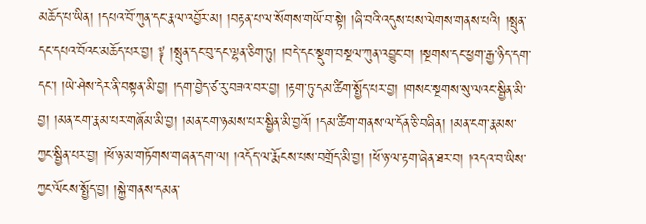མཆོད་པ་ཡིན། །དཔའ་བོ་ཀུན་དང་རྣལ་འབྱོར་མ། །བརྟན་པ་ལ་སོགས་གཡོ་བ་སྟེ། །ཞི་བའི་འདུས་པས་ལེགས་གནས་པའི། །སྤུན་དང་དཔའ་བོའང་མཆོད་པར་བྱ། ༈ །སྤུན་དང་བུ་དང་ལྷན་ཅིག་ཏུ། །བདེ་དང་སྡུག་བསྔལ་ཀུན་འབྱུང་བ། །སྔགས་དང་ཕྱག་རྒྱ་ཉིད་དག་དང་། །ཡེ་ཤེས་དེར་ནི་བསྟན་མི་བྱ། །དག་བྱེད་ཙ་རུ་བཟའ་བར་བྱ། །རྟག་ཏུ་དམ་ཚིག་སྤྱོད་པར་བྱ། །གསང་སྔགས་སུ་ལའང་སྦྱིན་མི་བྱ། །མན་ངག་རྣམ་པར་གཞོམ་མི་བྱ། །མན་ངག་ཉམས་པར་སྦྱིན་མི་བྱའོ། །དམ་ཚིག་གནས་ལ་དོན་ཅི་བཞིན། །མན་ངག་རྣམས་ཀྱང་སྦྱིན་པར་བྱ། །ཕོ་ཉ་མ་གཏོགས་གཞན་དག་ལ། །འདོད་ལ་རྨོངས་པས་བགྲོད་མི་བྱ། །ཕོ་ཉ་ལ་རྟག་ཞེན་ཐར་བ། །འདའ་བ་ཡིས་ཀྱང་ལོངས་སྤྱོད་བྱ། །སྐྱེ་གནས་དམན་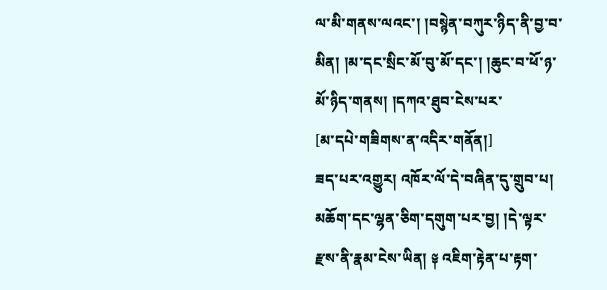ལ་མི་གནས་ལའང་། །བསྙེན་བཀུར་ཉིད་ནི་བྱ་བ་མིན། །མ་དང་སྲིང་མོ་བུ་མོ་དང་། །ཆུང་བ་ཕོ་ཉ་མོ་ཉིད་གནས། །དཀའ་ཐུབ་ངེས་པར་
[མ་དཔེ་གཟིགས་ན་འདིར་གནོན།]
ཟད་པར་འགྱུར། འཁོར་ལོ་དེ་བཞིན་དུ་གྲུབ་པ། མཆོག་དང་ལྷན་ཅིག་དགུག་པར་བྱ། །དེ་ལྟར་རྫས་ནི་རྣམ་ངེས་ཡིན། ༈ འཇིག་རྟེན་པ་རྟག་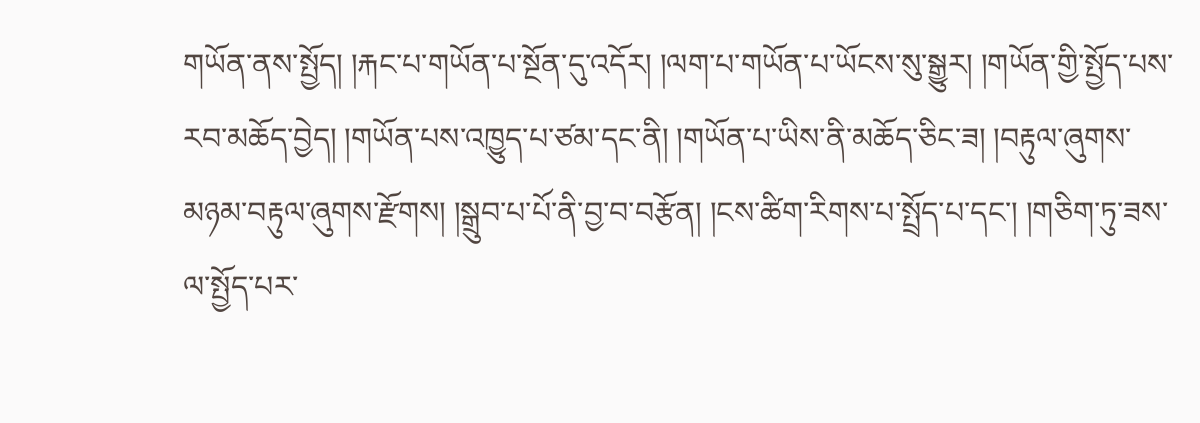གཡོན་ནས་སྤྱོད། །རྐང་པ་གཡོན་པ་སྔོན་དུ་འདོར། །ལག་པ་གཡོན་པ་ཡོངས་སུ་སྒྱུར། །གཡོན་གྱི་སྤྱོད་པས་རབ་མཆོད་བྱེད། །གཡོན་པས་འཁྱུད་པ་ཙམ་དང་ནི། །གཡོན་པ་ཡིས་ནི་མཆོད་ཅིང་ཟ། །བརྟུལ་ཞུགས་མཉམ་བརྟུལ་ཞུགས་རྫོགས། །སྒྲུབ་པ་པོ་ནི་བྱ་བ་བརྩོན། །ངས་ཚིག་རིགས་པ་སྤྲོད་པ་དང་། །གཅིག་ཏུ་ཟས་ལ་སྤྱོད་པར་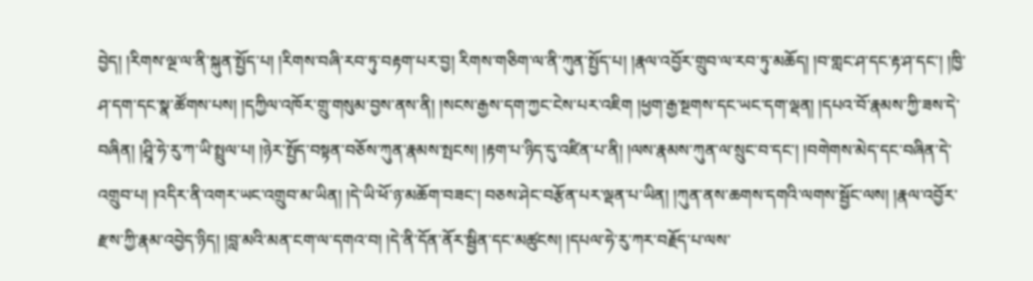བྱེད། །རིགས་ལྔ་ལ་ནི་སྐུན་སྤྱོད་པ། །རིགས་བཞི་རབ་ཏུ་བརྟག་པར་བྱ། རིགས་གཅིག་ལ་ནི་ཀུན་སྤྱོད་པ། །རྣལ་འབྱོར་གྲུབ་ལ་རབ་ཏུ་མཆོད། །བ་གླང་ཤ་དང་རྟ་ཤ་དང་། །ཁྱི་ཤ་དག་དང་སྣ་ཚོགས་པས། །དཀྱིལ་འཁོར་གྲུ་གསུམ་བྱས་ནས་ནི། །སངས་རྒྱས་དག་ཀྱང་ངེས་པར་འཇིག །ཕྱག་རྒྱ་སྔགས་དང་ཡང་དག་ལྡན། །དཔའ་བོ་རྣམས་ཀྱི་ཟས་དེ་བཞིན། །ཤྲཱི་ཧེ་རུ་ཀ་ཡི་སྤྲུལ་པ། །ཉེར་སྤྱོད་བསྟན་བཅོས་ཀུན་རྣམས་སྤངས། །རྟག་པ་ཉིད་དུ་འཛིན་པ་ནི། །ལས་རྣམས་ཀུན་ལ་སྲུང་བ་དང་། །བགེགས་མེད་དང་བཞིན་དེ་འགྲུབ་པ། །འདིར་ནི་འགར་ཡང་འགྲུབ་མ་ཡིན། །དེ་ཡི་ཕོ་ཉ་མཆོག་བཟང་། བཅས་ཤེང་བརྩོན་པར་ལྡན་པ་ཡིན། །ཀུན་ནས་ཆགས་དགའི་ལགས་སྦྱོང་ལས། །རྣལ་འབྱོར་རྫས་ཀྱི་རྣམ་འབྱེད་ཉིད། །བླ་མའི་མན་ངག་ལ་དགའ་བ། །དེ་ནི་དོན་ནོར་སྦྱིན་དང་མཚུངས། །དཔལ་ཧེ་རུ་ཀར་བརྗོད་པ་ལས་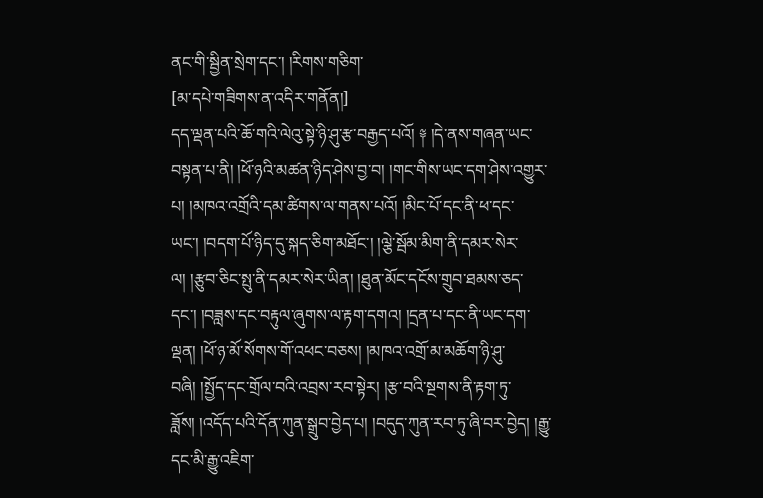ནང་གི་སྦྱིན་སྲེག་དང་། །རིགས་གཅིག་
[མ་དཔེ་གཟིགས་ན་འདིར་གནོན།]
དད་ལྡན་པའི་ཆོ་གའི་ལེའུ་སྟེ་ཉི་ཤུ་རྩ་བརྒྱད་པའོ། ༈ །དེ་ནས་གཞན་ཡང་བསྟན་པ་ནི། །ཕོ་ཉའི་མཚན་ཉིད་ཤེས་བྱ་བ། །གང་གིས་ཡང་དག་ཤེས་འགྱུར་པ། །མཁའ་འགྲོའི་དམ་ཚིགས་ལ་གནས་པའོ། །མིང་པོ་དང་ནི་ཕ་དང་ཡང་། །བདག་པོ་ཉིད་དུ་སྐད་ཅིག་མཐོང་། །ལྕེ་སྦོམ་མིག་ནི་དམར་སེར་ལ། །རྩུབ་ཅིང་སྤུ་ནི་དམར་སེར་ཡིན། །ཐུན་མོང་དངོས་གྲུབ་ཐམས་ཅད་དང་། །བཟླས་དང་བརྟུལ་ཞུགས་ལ་རྟག་དགའ། །དྲན་པ་དང་ནི་ཡང་དག་ལྡན། །ཕོ་ཉ་མོ་སོགས་གོ་འཕང་བཅས། །མཁའ་འགྲོ་མ་མཆོག་ཉི་ཤུ་བཞི། །སྤྱོད་དང་གྲོལ་བའི་འབྲས་རབ་སྟེར། །རྩ་བའི་སྔགས་ནི་རྟག་ཏུ་ཟློས། །འདོད་པའི་དོན་ཀུན་སྒྲུབ་བྱེད་པ། །བདུད་ཀུན་རབ་ཏུ་ཞི་བར་བྱེད། །རྒྱུ་དང་མི་རྒྱུ་འཇིག་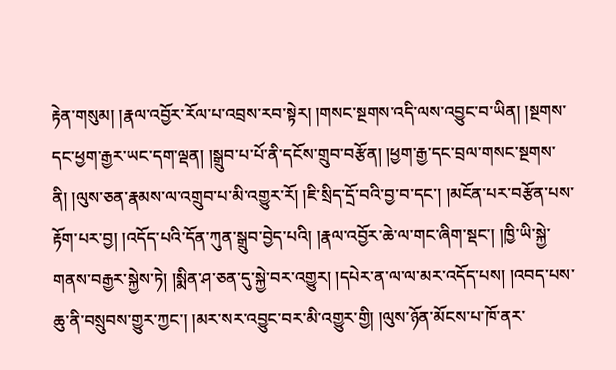རྟེན་གསུམ། །རྣལ་འབྱོར་རོལ་པ་འབྲས་རབ་སྟེར། །གསང་སྔགས་འདི་ལས་འབྱུང་བ་ཡིན། །སྔགས་དང་ཕྱག་རྒྱར་ཡང་དག་ལྡན། །སྒྲུབ་པ་པོ་ནི་དངོས་གྲུབ་བརྩོན། །ཕྱག་རྒྱ་དང་བྲལ་གསང་སྔགས་ནི། །ལུས་ཅན་རྣམས་ལ་འགྲུབ་པ་མི་འགྱུར་རོ། །ཇི་སྲིད་དྲོ་བའི་བྱ་བ་དང་། །མངོན་པར་བརྩོན་པས་རྟོག་པར་བྱ། །འདོད་པའི་དོན་ཀུན་སྒྲུབ་བྱེད་པའི། །རྣལ་འབྱོར་ཆེ་ལ་གང་ཞིག་སྡང་། །ཁྱི་ཡི་སྐྱེ་གནས་བརྒྱར་སྐྱེས་ཏེ། །སྨིན་ཤ་ཅན་དུ་སྐྱེ་བར་འགྱུར། །དཔེར་ན་ལ་ལ་མར་འདོད་པས། །འབད་པས་ཆུ་ནི་བསྲུབས་གྱུར་ཀྱང་། །མར་སར་འབྱུང་བར་མི་འགྱུར་གྱི། །ལུས་ཉོན་མོངས་པ་ཁོ་ནར་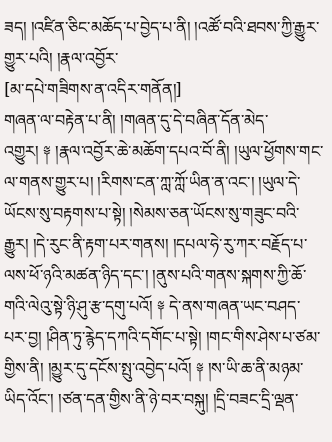ཟད། །འཛིན་ཅིང་མཆོད་པ་བྱེད་པ་ནི། །འཚོ་བའི་ཐབས་ཀྱི་རྒྱུར་གྱུར་པའི། །རྣལ་འབྱོར་
[མ་དཔེ་གཟིགས་ན་འདིར་གནོན།]
གཞན་ལ་བརྟེན་པ་ནི། །གཞན་དུ་དེ་བཞིན་དོན་མེད་འགྱུར། ༈ །རྣལ་འབྱོར་ཆེ་མཆོག་དཔའ་བོ་ནི། །ཡུལ་ཕྱོགས་གང་ལ་གནས་གྱུར་པ། །རིགས་ངན་ཀླ་ཀློ་ཡིན་ན་འང་། །ཡུལ་དེ་ཡོངས་སུ་བརྟགས་པ་སྟེ། །སེམས་ཅན་ཡོངས་སུ་གཟུང་བའི་རྒྱུར། །དེ་རུང་ནི་རྟག་པར་གནས། །དཔལ་ཧེ་རུ་ཀར་བརྗོད་པ་ལས་ཕོ་ཉའི་མཚན་ཉིད་དང་། །ནུས་པའི་གནས་སྐགས་ཀྱི་ཆོ་གའི་ལེའུ་སྟེ་ཉི་ཤུ་རྩ་དགུ་པའོ། ༈ དེ་ནས་གཞན་ཡང་བཤད་པར་བྱ། །ཤིན་ཏུ་རྙེད་དཀའི་དགོང་པ་སྟེ། །གང་གིས་ཤེས་པ་ཙམ་གྱིས་ནི། །མྱུར་དུ་དངོས་སྤུ་འབྱེད་པའོ། ༈ །ས་ཡི་ཆ་ནི་མཉམ་ཡིད་འོང་། །ཙན་དན་གྱིས་ནི་ཉེ་བར་བསྐུ། །དྲི་བཟང་དྲི་ལྡན་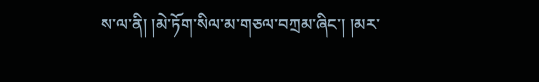ས་ལ་ནི། །མེ་ཏོག་སིལ་མ་གཅལ་བཀྲམ་ཞིང་། །མར་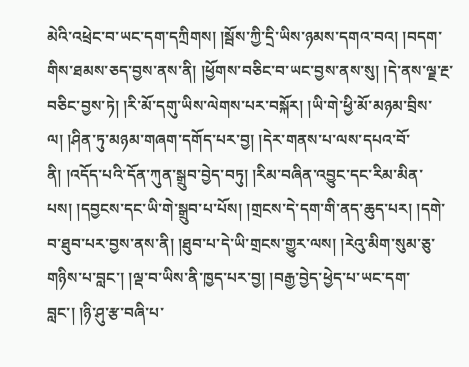མེའི་འཕྲེང་བ་ཡང་དག་དཀྲིགས། །སྦོས་ཀྱི་དྲི་ཡིས་ཉམས་དགའ་བའ། །བདག་གིས་ཐམས་ཅད་བྱས་ནས་ནི། །ཕྱོགས་བཅིང་བ་ཡང་བྱས་ནས་སུ། །དེ་ནས་ལྗ་རྔ་བཅིང་བྱས་ཏེ། །རི་མོ་དགུ་ཡིས་ལེགས་པར་བསྐོར། །ཡི་གེ་ཕྱི་མོ་མཉམ་བྲིས་ལ། །ཤིན་ཏུ་མཉམ་གཞག་དགོད་པར་བྱ། །དེར་གནས་པ་ལས་དཔའ་བོ་ནི། །འདོད་པའི་དོན་ཀུན་སྒྲུབ་བྱེད་བཏུ། །རིམ་བཞིན་འབྱུང་དང་རིམ་མིན་པས། །དབྱངས་དང་ཡི་གེ་སྒྲུབ་པ་པོས། །གྲངས་དེ་དག་གི་ནད་ཆུད་པར། །དགེ་བ་ཐུབ་པར་བྱས་ནས་ནི། །ཐུབ་པ་དེ་ཡི་གྲངས་གྱུར་ལས། །རེའུ་མིག་སུམ་ཅུ་གཉིས་པ་བླང་། །ལྡ་བ་ཡིས་ནི་ཁྱད་པར་བྱ། །བརྒྱ་བྱེད་ཕྱེད་པ་ཡང་དག་བླང་། །ཉི་ཤུ་རྩ་བཞི་པ་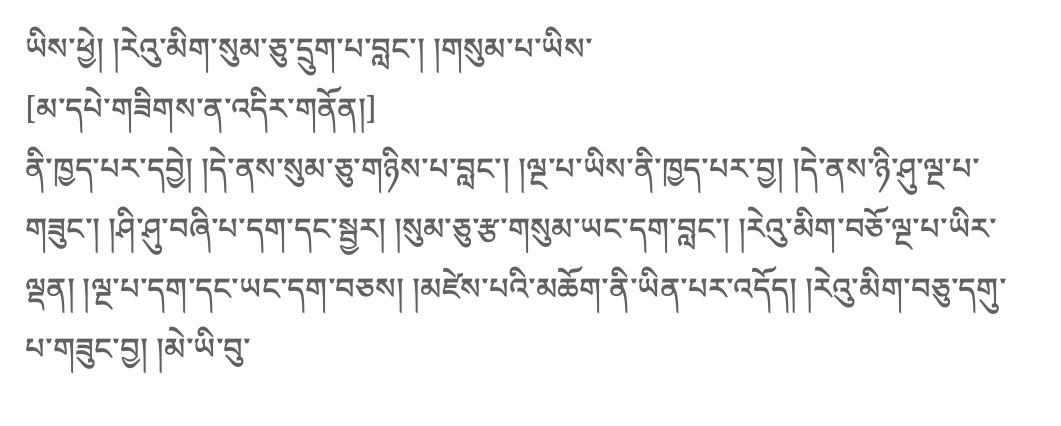ཡིས་ཕྱེ། །རེའུ་མིག་སུམ་ཅུ་དྲུག་པ་བླང་། །གསུམ་པ་ཡིས་
[མ་དཔེ་གཟིགས་ན་འདིར་གནོན།]
ནི་ཁྱད་པར་དབྱེ། །དེ་ནས་སུམ་ཅུ་གཉིས་པ་བླང་། །ལྔ་པ་ཡིས་ནི་ཁྱད་པར་བྱ། །དེ་ནས་ཉི་ཤུ་ལྔ་པ་གཟུང་། །ཤི་ཤུ་བཞི་པ་དག་དང་སྦྱར། །སུམ་ཅུ་རྩ་གསུམ་ཡང་དག་བླང་། །རེའུ་མིག་བཅོ་ལྔ་པ་ཡིར་ལྡན། །ལྔ་པ་དག་དང་ཡང་དག་བཅས། །མཛེས་པའི་མཆོག་ནི་ཡིན་པར་འདོད། །རེའུ་མིག་བཅུ་དགུ་པ་གཟུང་བྱ། །མེ་ཡི་བུ་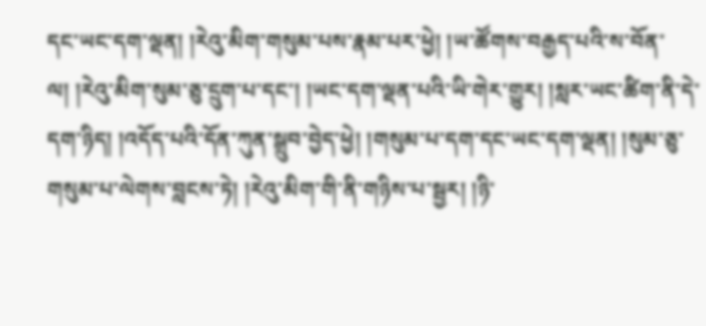དང་ཡང་དག་ལྡན། །རེའུ་མིག་གསུམ་པས་རྣམ་པར་ཕྱེ། །ཡ་ཚོགས་བརྒྱད་པའི་ས་བོན་ལ། །རེའུ་མིག་སུམ་ཅུ་དྲུག་པ་དང་། །ཡང་དག་ལྡན་པའི་ཡི་གེར་གྱུར། །སླར་ཡང་ཚིག་ནི་དེ་དག་ཉིད། །འདོད་པའི་དོན་ཀུན་སྒྲུབ་བྱེད་ཕྱེ། །གསུམ་པ་དག་དང་ཡང་དག་ལྡན། །སུམ་ཅུ་གསུམ་པ་ལེགས་བླངས་ཏེ། །རེའུ་མིག་གི་ནི་གཉིས་པ་སྦྱར། །ཉི་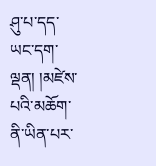ཤུ་པ་དད་ཡང་དག་ལྡན། །མཛེས་པའི་མཆོག་ནི་ཡིན་པར་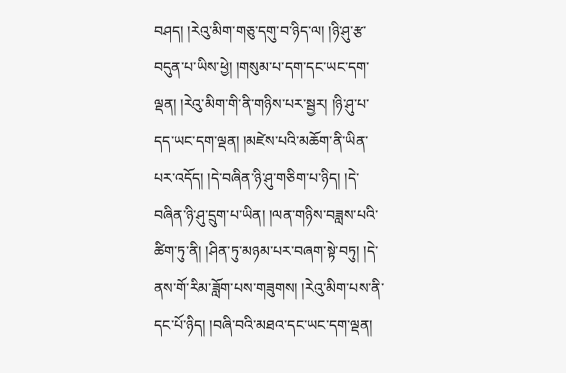བཤད། །རེའུ་མིག་གཅུ་དགུ་བ་ཉིད་ལ། །ཉི་ཤུ་རྩ་བདུན་པ་ཡིས་ཕྱེ། །གསུམ་པ་དག་དང་ཡང་དག་ལྡན། །རེའུ་མིག་གི་ནི་གཉིས་པར་སྦྱར། །ཉི་ཤུ་པ་དད་ཡང་དག་ལྡན། །མཛེས་པའི་མཆོག་ནི་ཡིན་པར་འདོད། །དེ་བཞིན་ཉི་ཤུ་གཅིག་པ་ཉིད། །དེ་བཞིན་ཉི་ཤུ་དྲུག་པ་ཡིན། །ལན་གཉིས་བཟླས་པའི་ཚིག་ཏུ་ནི། །ཤིན་ཏུ་མཉམ་པར་བཞག་སྟེ་བཏུ། །དེ་ནས་གོ་རིམ་ཟློག་པས་གཟུགས། །རེའུ་མིག་པས་ནི་དང་པོ་ཉིད། །བཞི་བའི་མཐའ་དང་ཡང་དག་ལྡན།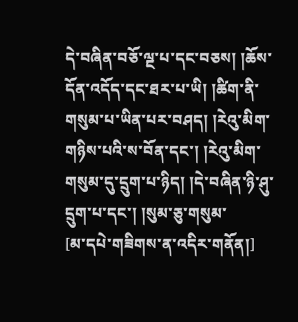དེ་བཞིན་བཅོ་ལྔ་པ་དང་བཅས། །ཆོས་དོན་འདོད་དང་ཐར་པ་ཡི། །ཚིག་ནི་གསུམ་པ་ཡིན་པར་བཤད། །རེའུ་མིག་གཉིས་པའི་ས་བོན་དང་། །རེའུ་མིག་གསུམ་དུ་དྲུག་པ་ཉིད། །དེ་བཞིན་ཉི་ཤུ་དྲུག་པ་དང་། །སུམ་ཅུ་གསུམ་
[མ་དཔེ་གཟིགས་ན་འདིར་གནོན།]